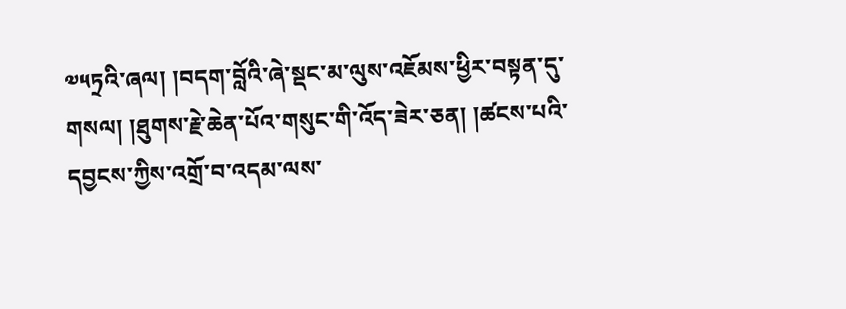༧༥ཏྲའི་ཞལ། །བདག་བློའི་ཞེ་སྡང་མ་ལུས་འཇོམས་ཕྱིར་བསྟན་དུ་གསལ། །ཐུགས་རྗེ་ཆེན་པོའ་གསུང་གི་འོད་ཟེར་ཅན། །ཚངས་པའི་དབྱངས་ཀྱིས་འགྲོ་བ་འདམ་ལས་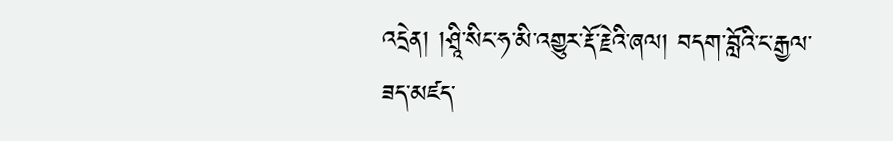འདྲེན། །ཤྲཱི་སིང་ཧ་མི་འགྱུར་རྡོ་རྗེའི་ཞལ། བདག་བློའི་ང་རྒྱལ་ཟད་མཛད་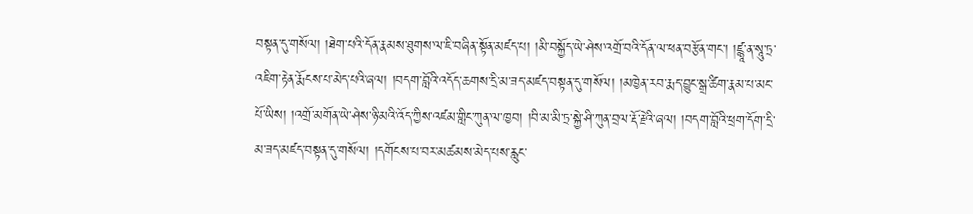བསྟན་དུ་གསོལ། །ཐེག་པའི་དོན་རྣམས་ཐུགས་ལ་ཇི་བཞིན་སྟོན་མཛད་པ། །མི་བསྐྱོད་ཡེ་ཤེས་འགྲོ་བའི་དོན་ལ་ཕན་བརྩོན་གང་། །ཛྙཱ་ན་སཱུ་ཏྲ་འཇིག་རྟེན་རྨོངས་པ་མེད་པའི་ཞལ། །བདག་བློའི་འདོད་ཆགས་དྲི་མ་ཟད་མཛད་བསྟན་དུ་གསོལ། །མཁྱེན་རབ་རྨད་བྱུང་སྒྲ་ཚིག་རྣམ་པ་མང་པོ་ཡིས། །འགྲོ་མགོན་ཡེ་ཤེས་ཉི་མའི་འོད་ཀྱིས་འཛམ་གླིང་ཀུན་ལ་ཁྱབ། །བི་མ་མི་ཏྲ་སྐྱེ་ཤི་ཀུན་བྲལ་རྡོ་རྗེའི་ཞལ། །བདག་བློའི་ཕྲག་དོག་དྲི་མ་ཟད་མཛད་བསྟན་དུ་གསོལ། །དགོངས་པ་བར་མཚམས་མེད་པས་རླུང་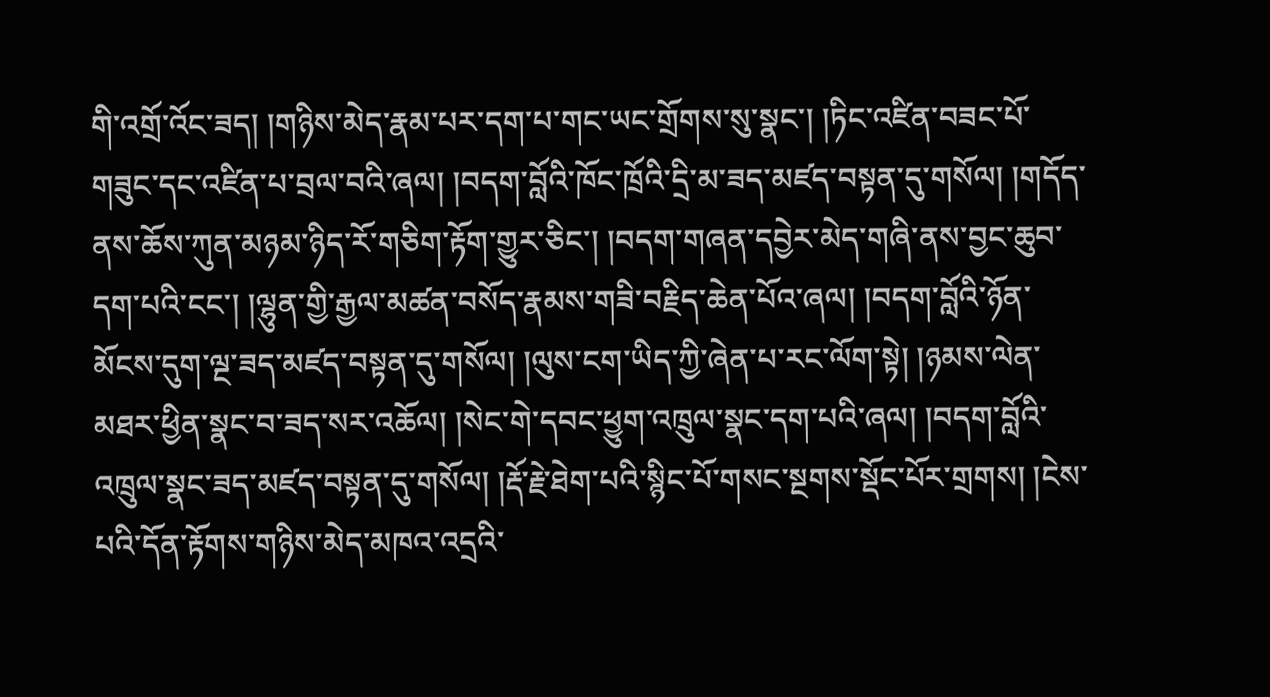གི་འགྲོ་འོང་ཟད། །གཉིས་མེད་རྣམ་པར་དག་པ་གང་ཡང་གྲོགས་སུ་སྣང་། །ཏིང་འཛིན་བཟང་པོ་གཟུང་དང་འཛིན་པ་བྲལ་བའི་ཞལ། །བདག་བློའི་ཁོང་ཁྲོའི་དྲི་མ་ཟད་མཛད་བསྟན་དུ་གསོལ། །གདོད་ནས་ཆོས་ཀུན་མཉམ་ཉིད་རོ་གཅིག་རྟོག་གྱུར་ཅིང་། །བདག་གཞན་དབྱེར་མེད་གཞི་ནས་བྱང་ཆུབ་དག་པའི་ངང་། །ལྷུན་གྱི་རྒྱལ་མཚན་བསོད་རྣམས་གཟི་བརྗིད་ཆེན་པོའ་ཞལ། །བདག་བློའི་ཉོན་མོངས་དུག་ལྔ་ཟད་མཛད་བསྟན་དུ་གསོལ། །ལུས་ངག་ཡིད་ཀྱི་ཞེན་པ་རང་ལོག་སྟེ། །ཉམས་ལེན་མཐར་ཕྱིན་སྣང་བ་ཟད་སར་འཆོལ། །སེང་གེ་དབང་ཕྱུག་འཁྲུལ་སྣང་དག་པའི་ཞལ། །བདག་བློའི་འཁྲུལ་སྣང་ཟད་མཛད་བསྟན་དུ་གསོལ། །རྡོ་རྗེ་ཐེག་པའི་སྙིང་པོ་གསང་སྔགས་སྡོང་པོར་གྲགས། །ངེས་པའི་དོན་རྟོགས་གཉིས་མེད་མཁའ་འདྲའི་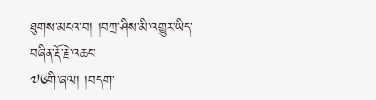ཐུགས་མངའ་བ། །བཀྲ་ཤིས་མི་འགྱུར་ཡིད་བཞིན་རྡོ་རྗེ་འཆང་
༧༦གི་ཞལ། །བདག་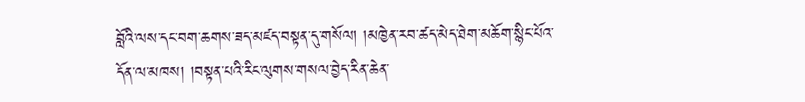བློའི་ལས་དང་བག་ཆགས་ཟད་མཛད་བསྟན་དུ་གསོལ། །མཁྱེན་རབ་ཚད་མེད་ཐེག་མཆོག་སྙིང་པོའ་དོན་ལ་མཁས། །བསྟན་པའི་རིང་ལུགས་གསལ་བྱེད་རིན་ཆེན་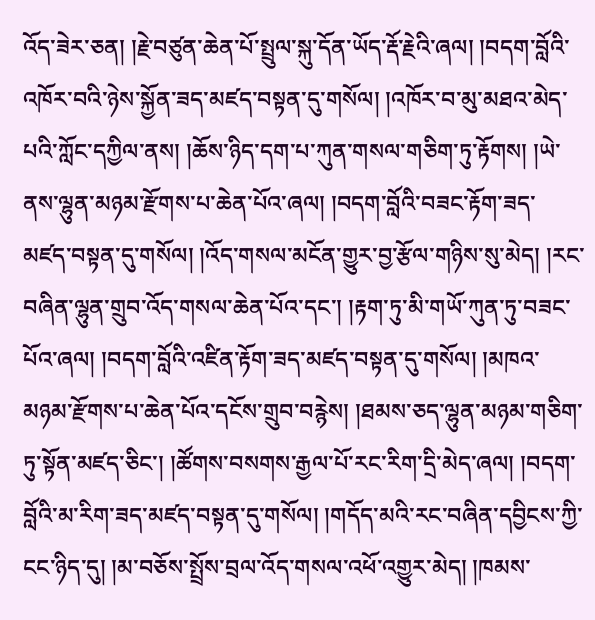འོད་ཟེར་ཅན། །རྗེ་བཙུན་ཆེན་པོ་སྤྲུལ་སྐུ་དོན་ཡོད་རྡོ་རྗེའི་ཞལ། །བདག་བློའི་འཁོར་བའི་ཉེས་སྐྱོན་ཟད་མཛད་བསྟན་དུ་གསོལ། །འཁོར་བ་མུ་མཐའ་མེད་པའི་ཀློང་དཀྱིལ་ནས། །ཆོས་ཉིད་དག་པ་ཀུན་གསལ་གཅིག་ཏུ་རྟོགས། །ཡེ་ནས་ལྷུན་མཉམ་རྫོགས་པ་ཆེན་པོའ་ཞལ། །བདག་བློའི་བཟང་རྟོག་ཟད་མཛད་བསྟན་དུ་གསོལ། །འོད་གསལ་མངོན་གྱུར་བྱ་རྩོལ་གཉིས་སུ་མེད། །རང་བཞིན་ལྷུན་གྲུབ་འོད་གསལ་ཆེན་པོའ་དང་། །རྟག་ཏུ་མི་གཡོ་ཀུན་ཏུ་བཟང་པོའ་ཞལ། །བདག་བློའི་འཛིན་རྟོག་ཟད་མཛད་བསྟན་དུ་གསོལ། །མཁའ་མཉམ་རྫོགས་པ་ཆེན་པོའ་དངོས་གྲུབ་བརྙེས། །ཐམས་ཅད་ལྷུན་མཉམ་གཅིག་ཏུ་སྟོན་མཛད་ཅིང་། །ཚོགས་བསགས་རྒྱལ་པོ་རང་རིག་དྲི་མེད་ཞལ། །བདག་བློའི་མ་རིག་ཟད་མཛད་བསྟན་དུ་གསོལ། །གདོད་མའི་རང་བཞིན་དབྱིངས་ཀྱི་ངང་ཉིད་དུ། །མ་བཅོས་སྤྲོས་བྲལ་འོད་གསལ་འཕོ་འགྱུར་མེད། །ཁམས་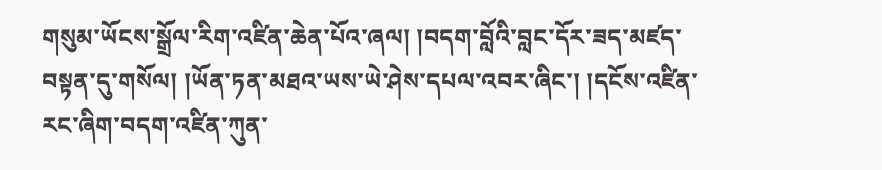གསུམ་ཡོངས་སྒྲོལ་རིག་འཛིན་ཆེན་པོའ་ཞལ། །བདག་བློའི་བླང་དོར་ཟད་མཛད་བསྟན་དུ་གསོལ། །ཡོན་ཏན་མཐའ་ཡས་ཡེ་ཤེས་དཔལ་འབར་ཞིང་། །དངོས་འཛིན་རང་ཞིག་བདག་འཛིན་ཀུན་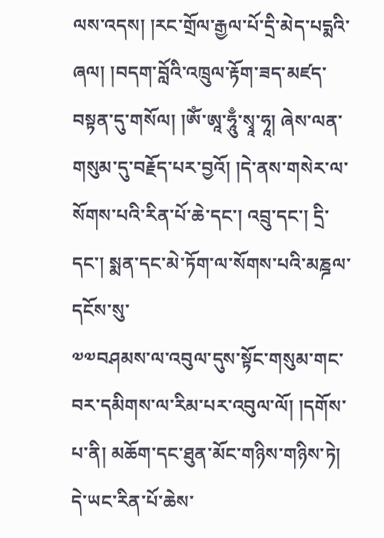ལས་འདས། །རང་གྲོལ་རྒྱལ་པོ་དྲི་མེད་པདྨའི་ཞལ། །བདག་བློའི་འཁྲུལ་རྟོག་ཟད་མཛད་བསྟན་དུ་གསོལ། །ༀ་ཨཱ་ཧཱུྃ་སྭཱ་ཧཱ། ཞེས་ལན་གསུམ་དུ་བརྗོད་པར་བྱའོ། །དེ་ནས་གསེར་ལ་སོགས་པའི་རིན་པོ་ཆེ་དང་། འབྲུ་དང་། དྲི་དང་། སྨན་དང་མེ་ཏོག་ལ་སོགས་པའི་མཎྜལ་དངོས་སུ་
༧༧བཤམས་ལ་འབུལ་དུས་སྟོང་གསུམ་གང་བར་དམིགས་ལ་རིམ་པར་འབུལ་ལོ། །དགོས་པ་ནི། མཆོག་དང་ཐུན་མོང་གཉིས་གཉིས་ཏེ། དེ་ཡང་རིན་པོ་ཆེས་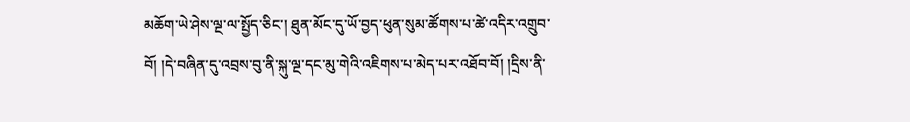མཆོག་ཡེ་ཤེས་ལྔ་ལ་སྤྱོད་ཅིང་། ཐུན་མོང་དུ་ཡོ་བྱད་ཕུན་སུམ་ཚོགས་པ་ཚེ་འདིར་འགྲུབ་བོ། །དེ་བཞིན་དུ་འབྲས་བུ་ནི་སྐུ་ལྔ་དང་མུ་གེའི་འཇིགས་པ་མེད་པར་འཐོབ་བོ། །དྲིས་ནི་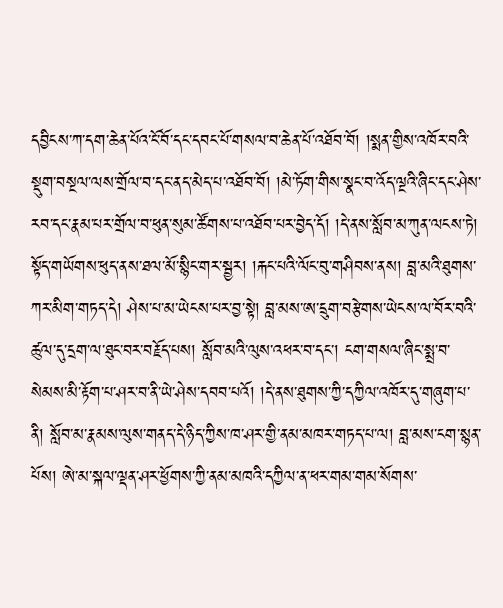དབྱིངས་ཀ་དག་ཆེན་པོའ་ངོ་བོ་དང་དབང་པོ་གསལ་བ་ཆེན་པོ་འཐོབ་བོ། །སྨན་གྱིས་འཁོར་བའི་སྡུག་བསྔལ་ལས་གྲོལ་བ་དང་ནད་མེད་པ་འཐོབ་བོ། །མེ་ཏོག་གིས་སྣང་བ་འོད་ལྔའི་ཞིང་དང་ཤེས་རབ་དང་རྣམ་པར་གྲོལ་བ་ཕུན་སུམ་ཚོགས་པ་འཐོབ་པར་བྱེད་དོ། །དེ་ནས་སློབ་མ་ཀུན་ལངས་ཏེ། སྟོད་གཡོགས་ཕུད་ནས་ཐལ་མོ་སྙིང་གར་སྦྱར། །རྐང་པའི་ལོང་བུ་གཤིབས་ནས། བླ་མའི་ཐུགས་ཀར་མིག་གཏད་དེ། ཤེས་པ་མ་ཡེངས་པར་བྱ་སྟེ། བླ་མས་ཨ་དྲུག་བརྩེགས་ཡེངས་ལ་བོར་བའི་ཚུལ་དུ་དྲག་ལ་ཐུང་བར་བརྗོད་པས། སློབ་མའི་ལུས་འཕར་བ་དང་། ངག་གསལ་ཞིང་སྨྲ་བ་སེམས་མི་རྟོག་པ་ཤར་བ་ནི་ཡེ་ཤེས་དབབ་པའོ། །དེ་ནས་ཐུགས་ཀྱི་དཀྱིལ་འཁོར་དུ་གཞུག་པ་ནི། སློབ་མ་རྣམས་ལུས་གནད་དེ་ཉིད་ཀྱིས་ཁ་ཤར་གྱི་ནམ་མཁར་གཏད་པ་ལ། བླ་མས་ངག་སྙན་པོས། ཨེ་མ་སྐལ་ལྡན་ཤར་ཕྱོགས་ཀྱི་ནམ་མཁའི་དཀྱིལ་ན་ཕར་གམ་གམ་སོགས་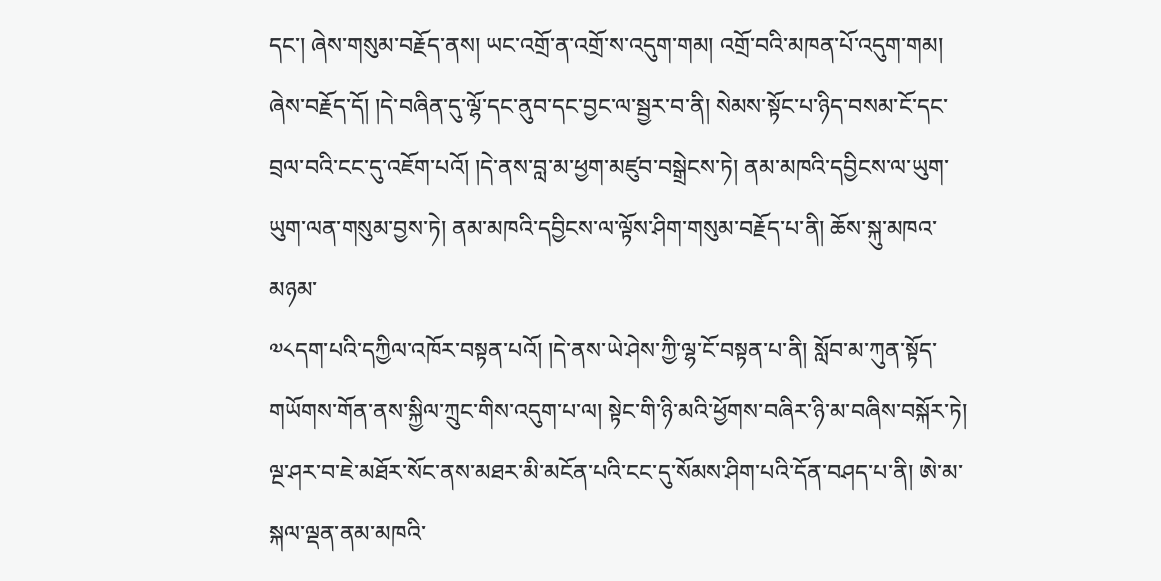དང་། ཞེས་གསུམ་བརྗོད་ནས། ཡང་འགྲོ་ན་འགྲོ་ས་འདུག་གམ། འགྲོ་བའི་མཁན་པོ་འདུག་གམ། ཞེས་བརྗོད་དོ། །དེ་བཞིན་དུ་ལྷོ་དང་ནུབ་དང་བྱང་ལ་སྦྱར་བ་ནི། སེམས་སྟོང་པ་ཉིད་བསམ་ངོ་དང་བྲལ་བའི་ངང་དུ་འཇོག་པའོ། །དེ་ནས་བླ་མ་ཕྱག་མཛུབ་བསྒྲེངས་ཏེ། ནམ་མཁའི་དབྱིངས་ལ་ཡུག་ཡུག་ལན་གསུམ་བྱས་ཏེ། ནམ་མཁའི་དབྱིངས་ལ་ལྟོས་ཤིག་གསུམ་བརྗོད་པ་ནི། ཆོས་སྐུ་མཁའ་མཉམ་
༧༨དག་པའི་དཀྱིལ་འཁོར་བསྟན་པའོ། །དེ་ནས་ཡེ་ཤེས་ཀྱི་ལྷ་ངོ་བསྟན་པ་ནི། སློབ་མ་ཀུན་སྟོད་གཡོགས་གོན་ནས་སྐྱིལ་ཀྲུང་གིས་འདུག་པ་ལ། སྟེང་གི་ཉི་མའི་ཕྱོགས་བཞིར་ཉི་མ་བཞིས་བསྐོར་ཏེ། ལྔ་ཤར་བ་ཇེ་མཐོར་སོང་ནས་མཐར་མི་མངོན་པའི་ངང་དུ་སོམས་ཤིག་པའི་དོན་བཤད་པ་ནི། ཨེ་མ་སྐལ་ལྡན་ནམ་མཁའི་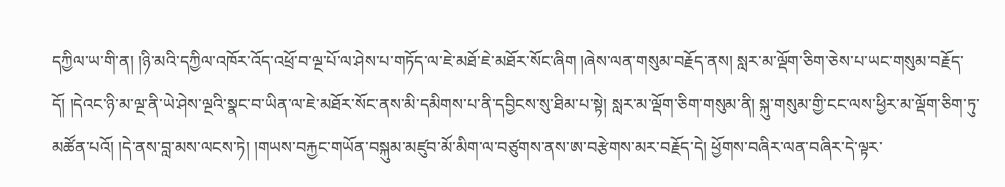དཀྱིལ་ཡ་གི་ན། །ཉི་མའི་དཀྱིལ་འཁོར་འོད་འཕྲོ་བ་ལྔ་པོ་ལ་ཤེས་པ་གཏོད་ལ་ཇེ་མཐོ་ཇེ་མཐོར་སོང་ཞིག །ཞེས་ལན་གསུམ་བརྗོད་ནས། སླར་མ་ལྡོག་ཅིག་ཅེས་པ་ཡང་གསུམ་བརྗོད་དོ། །དེའང་ཉི་མ་ལྔ་ནི་ཡེ་ཤེས་ལྔའི་སྣང་བ་ཡིན་ལ་ཇེ་མཐོར་སོང་ནས་མི་དམིགས་པ་ནི་དབྱིངས་སུ་ཐིམ་པ་སྟེ། སླར་མ་ལྡོག་ཅིག་གསུམ་ནི། སྐུ་གསུམ་གྱི་ངང་ལས་ཕྱིར་མ་ལྡོག་ཅིག་ཏུ་མཚོན་པའོ། །དེ་ནས་བླ་མས་ལངས་ཏེ། །གཡས་བརྐྱང་གཡོན་བསྐུམ་མཛུབ་མོ་མིག་ལ་བཙུགས་ནས་ཨ་བརྩེགས་མར་བརྗོད་དེ། ཕྱོགས་བཞིར་ལན་བཞིར་དེ་ལྟར་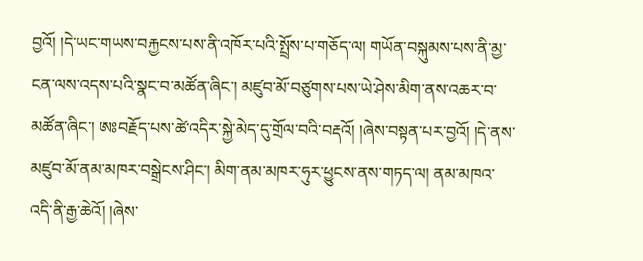བྱའོ། །དེ་ཡང་གཡས་བརྐྱངས་པས་ནི་འཁོར་པའི་སྤྲོས་པ་གཅོད་ལ། གཡོན་བསྐུམས་པས་ནི་མྱ་ངན་ལས་འདས་པའི་སྣང་བ་མཚོན་ཞིང་། མཛུབ་མོ་བཙུགས་པས་ཡེ་ཤེས་མིག་ནས་འཆར་བ་མཚོན་ཞིང་། ཨཿབརྗོད་པས་ཚེ་འདིར་སྐྱེ་མེད་དུ་གྲོལ་བའི་བརྡའོ། །ཞེས་བསྟན་པར་བྱའོ། །དེ་ནས་མཛུབ་མོ་ནམ་མཁར་བསྒྲེངས་ཤིང་། མིག་ནམ་མཁར་ཧུར་ཕྱུངས་ནས་གཏད་ལ། ནམ་མཁའ་འདི་ནི་རྒྱ་ཆེའོ། །ཞེས་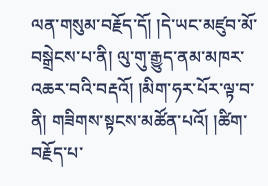ལན་གསུམ་བརྗོད་དོ། །དེ་ཡང་མཛུབ་མོ་བསྒྲེངས་པ་ནི། ལུ་གུ་རྒྱུད་ནམ་མཁར་འཆར་བའི་བརྡའོ། །མིག་ཧར་པོར་ལྟ་བ་ནི། གཟིགས་སྟངས་མཚོན་པའོ། །ཚིག་བརྗོད་པ་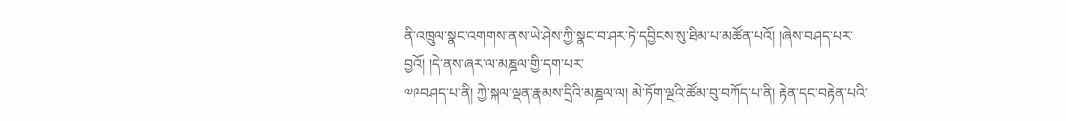ནི་འཁྲུལ་སྣང་འགགས་ནས་ཡེ་ཤེས་ཀྱི་སྣང་བ་ཤར་ཏེ་དབྱིངས་སུ་ཐིམ་པ་མཚོན་པའོ། །ཞེས་བཤད་པར་བྱའོ། །དེ་ནས་ཞར་ལ་མཎྜལ་གྱི་དག་པར་
༧༩བཤད་པ་ནི། ཀྱེ་སྐལ་ལྡན་རྣམས་དྲིའི་མཎྜལ་ལ། མེ་ཏོག་ལྔའི་ཚོམ་བུ་བཀོད་པ་ནི། རྟེན་དང་བརྟེན་པའི་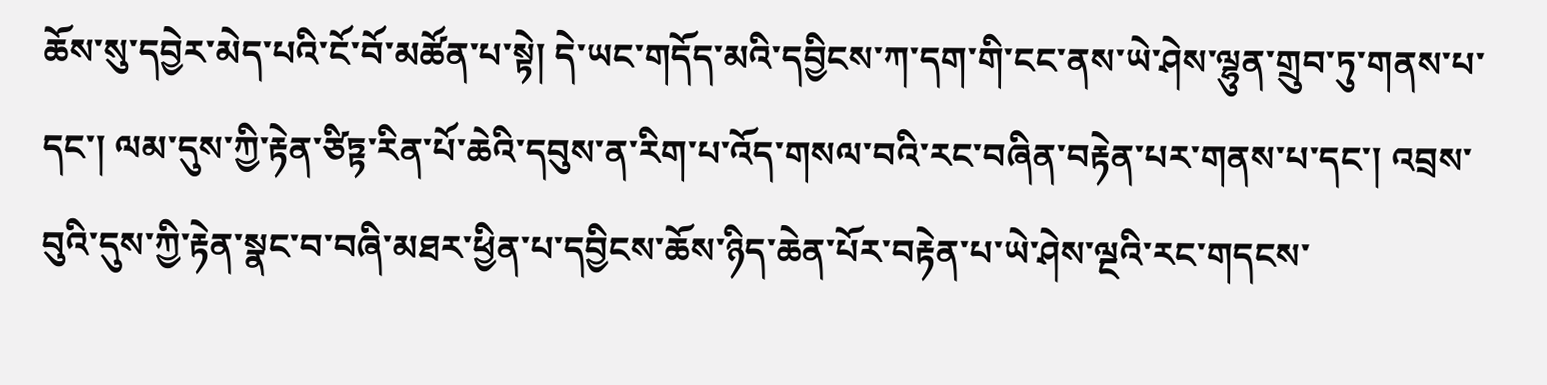ཆོས་སུ་དབྱེར་མེད་པའི་ངོ་བོ་མཚོན་པ་སྟེ། དེ་ཡང་གདོད་མའི་དབྱིངས་ཀ་དག་གི་ངང་ནས་ཡེ་ཤེས་ལྷུན་གྲུབ་ཏུ་གནས་པ་དང་། ལམ་དུས་ཀྱི་རྟེན་ཙིཏྟ་རིན་པོ་ཆེའི་དབུས་ན་རིག་པ་འོད་གསལ་བའི་རང་བཞིན་བརྟེན་པར་གནས་པ་དང་། འབྲས་བུའི་དུས་ཀྱི་རྟེན་སྣང་བ་བཞི་མཐར་ཕྱིན་པ་དབྱིངས་ཆོས་ཉིད་ཆེན་པོར་བརྟེན་པ་ཡེ་ཤེས་ལྔའི་རང་གདངས་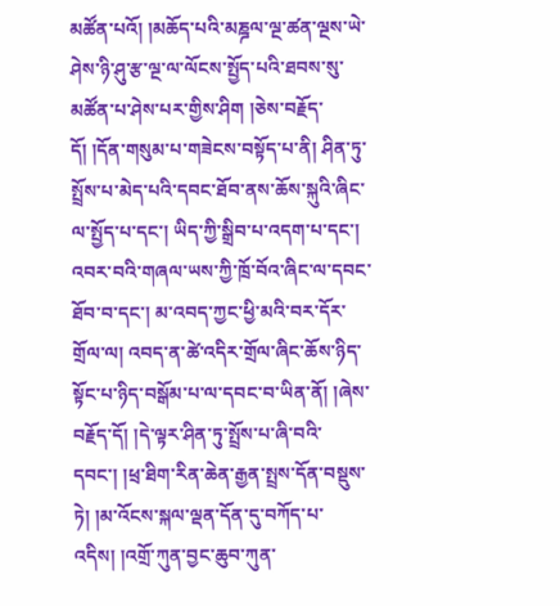མཚོན་པའོ། །མཆོད་པའི་མཎྜལ་ལྔ་ཚན་ལྔས་ཡེ་ཤེས་ཉི་ཤུ་རྩ་ལྔ་ལ་ལོངས་སྤྱོད་པའི་ཐབས་སུ་མཚོན་པ་ཤེས་པར་གྱིས་ཤིག །ཅེས་བརྗོད་དོ། །དོན་གསུམ་པ་གཟེངས་བསྟོད་པ་ནི། ཤིན་ཏུ་སྤྲོས་པ་མེད་པའི་དབང་ཐོབ་ནས་ཆོས་སྐུའི་ཞིང་ལ་སྤྱོད་པ་དང་། ཡིད་ཀྱི་སྒྲིབ་པ་འདག་པ་དང་། འབར་བའི་གཞལ་ཡས་ཀྱི་ཁྲོ་བོའ་ཞིང་ལ་དབང་ཐོབ་བ་དང་། མ་འབད་ཀྱང་ཕྱི་མའི་བར་དོར་གྲོལ་ལ། འབད་ན་ཚེ་འདིར་གྲོལ་ཞིང་ཆོས་ཉིད་སྟོང་པ་ཉིད་བསྒོམ་པ་ལ་དབང་བ་ཡིན་ནོ། །ཞེས་བརྗོད་དོ། །དེ་ལྟར་ཤིན་ཏུ་སྤྲོས་པ་ཞི་བའི་དབང་། །ཕྲ་ཐིག་རིན་ཆེན་རྒྱན་སྤྲས་དོན་བསྡུས་ཏེ། །མ་འོངས་སྐལ་ལྡན་དོན་དུ་བཀོད་པ་འདིས། །འགྲོ་ཀུན་བྱང་ཆུབ་ཀུན་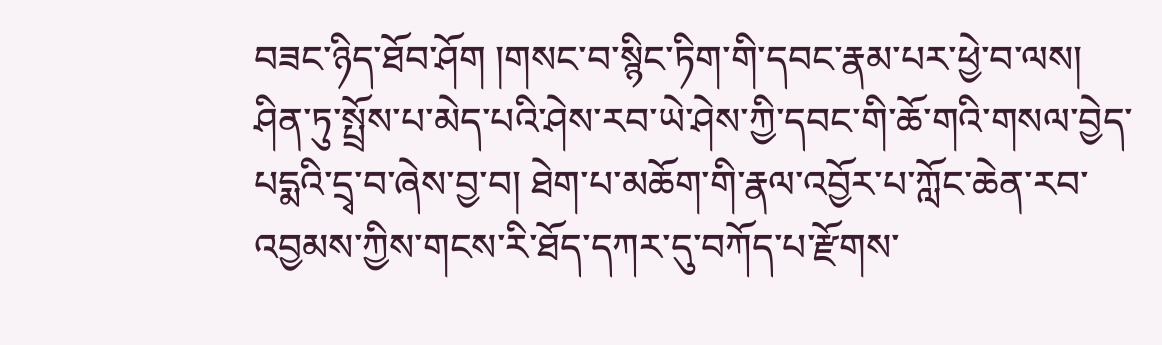བཟང་ཉིད་ཐོབ་ཤོག །གསང་བ་སྙིང་ཏིག་གི་དབང་རྣམ་པར་ཕྱེ་བ་ལས། ཤིན་ཏུ་སྤྲོས་པ་མེད་པའི་ཤེས་རབ་ཡེ་ཤེས་ཀྱི་དབང་གི་ཆོ་གའི་གསལ་བྱེད་པདྨའི་དྲྭ་བ་ཞེས་བྱ་བ། ཐེག་པ་མཆོག་གི་རྣལ་འབྱོར་པ་ཀློང་ཆེན་རབ་འབྱམས་ཀྱིས་གངས་རི་ཐོད་དཀར་དུ་བཀོད་པ་རྫོགས་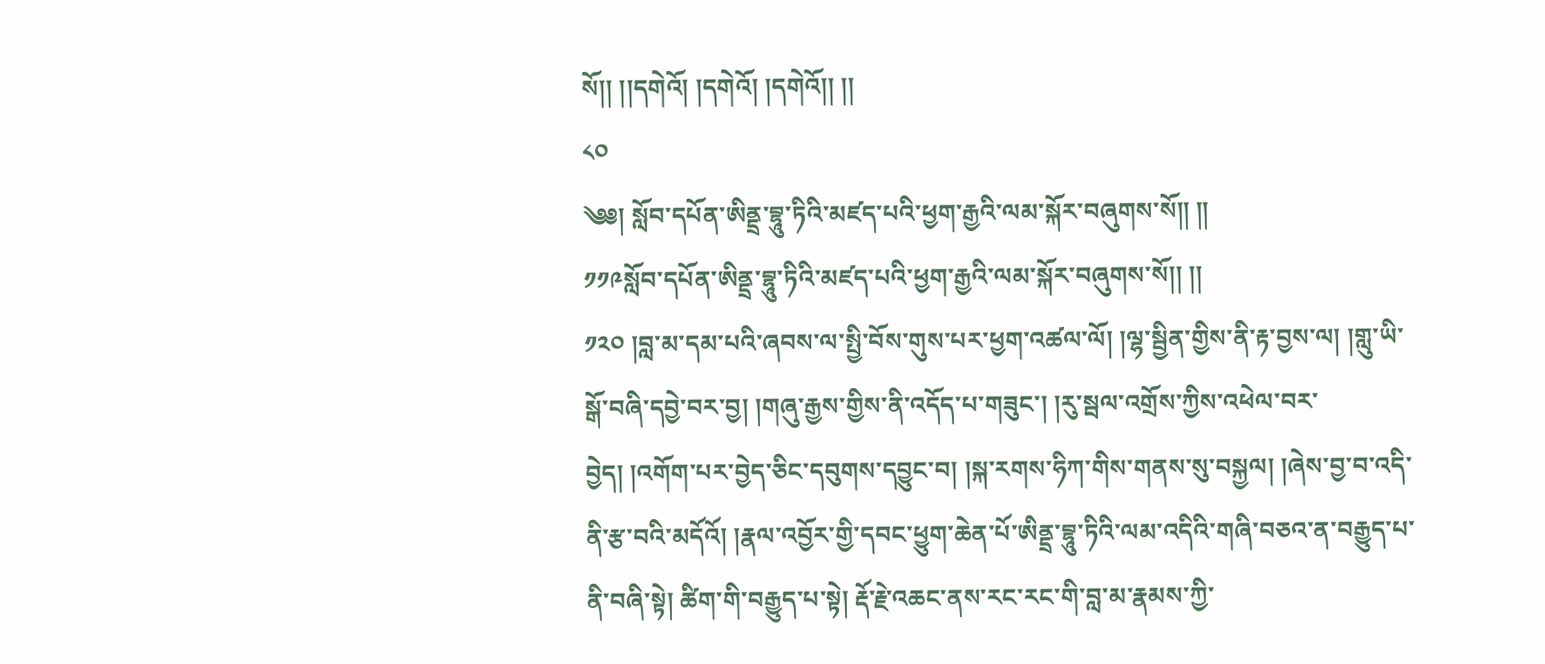སོ།། །།དགེའོ། །དགེའོ། །དགེའོ།། །།
༨༠
༄༅། སློབ་དཔོན་ཨིནྡྲ་བྷཱུ་ཏིའི་མཛད་པའི་ཕྱག་རྒྱའི་ལམ་སྐོར་བཞུགས་སོ༎ ༎
༡༡༩སློབ་དཔོན་ཨིནྡྲ་བྷཱུ་ཏིའི་མཛད་པའི་ཕྱག་རྒྱའི་ལམ་སྐོར་བཞུགས་སོ།། །།
༡༢༠ །བླ་མ་དམ་པའི་ཞབས་ལ་སྤྱི་བོས་གུས་པར་ཕྱག་འཚལ་ལོ། །ལྷ་སྦྱིན་གྱིས་ནི་རྟ་བྱས་ལ། །གླུ་ཡི་སྒོ་བཞི་དབྱེ་བར་བྱ། །གཞུ་རྒྱས་གྱིས་ནི་འདོད་པ་གཟུང་། །རུ་སྦལ་འགྲོས་ཀྱིས་འཕེལ་བར་བྱེད། །འགོག་པར་བྱེད་ཅིང་དབུགས་དབྱུང་བ། །སྐ་རགས་ཧིཀ་གིས་གནས་སུ་བསྐྱལ། །ཞེས་བྱ་བ་འདི་ནི་རྩ་བའི་མདོའོ། །རྣལ་འབྱོར་གྱི་དབང་ཕྱུག་ཆེན་པོ་ཨིནྡྲ་བྷཱུ་ཏིའི་ལམ་འདིའི་གཞི་བཅའ་ན་བརྒྱུད་པ་ནི་བཞི་སྟེ། ཚིག་གི་བརྒྱུད་པ་སྟེ། རྡོ་རྗེ་འཆང་ནས་རང་རང་གི་བླ་མ་རྣམས་ཀྱི་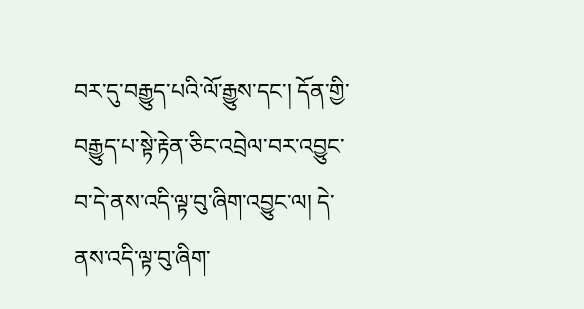བར་དུ་བརྒྱུད་པའི་ལོ་རྒྱུས་དང་། དོན་གྱི་བརྒྱུད་པ་སྟེ་རྟེན་ཅིང་འབྲེལ་བར་འབྱུང་བ་དེ་ནས་འདི་ལྟ་བུ་ཞིག་འབྱུང་ལ། དེ་ནས་འདི་ལྟ་བུ་ཞིག་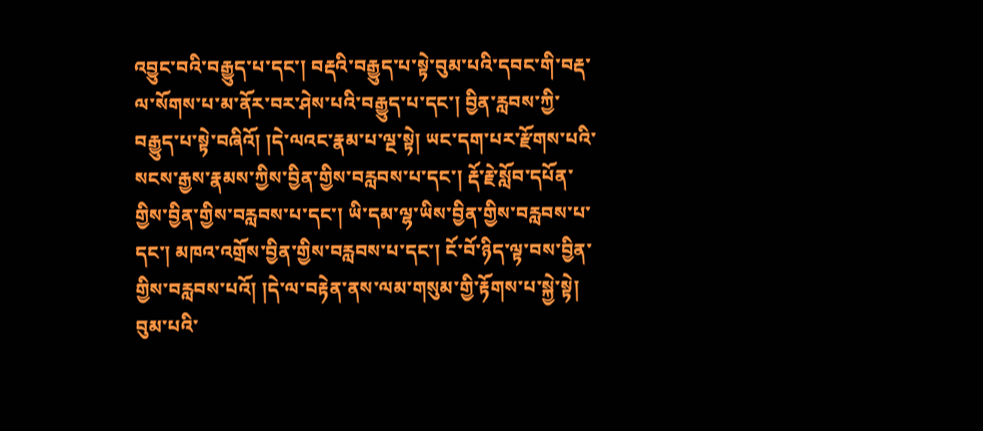འབྱུང་བའི་བརྒྱུད་པ་དང་། བརྡའི་བརྒྱུད་པ་སྟེ་བུམ་པའི་དབང་གི་བརྡ་ལ་སོགས་པ་མ་ནོར་བར་ཤེས་པའི་བརྒྱུད་པ་དང་། བྱིན་རླབས་ཀྱི་བརྒྱུད་པ་སྟེ་བཞིའོ། །དེ་ལའང་རྣམ་པ་ལྔ་སྟེ། ཡང་དག་པར་རྫོགས་པའི་སངས་རྒྱས་རྣམས་ཀྱིས་བྱིན་གྱིས་བརླབས་པ་དང་། རྡོ་རྗེ་སློབ་དཔོན་གྱིས་བྱིན་གྱིས་བརླབས་པ་དང་། ཡི་དམ་ལྷ་ཡིས་བྱིན་གྱིས་བརླབས་པ་དང་། མཁའ་འགྲོས་བྱིན་གྱིས་བརླབས་པ་དང་། ངོ་བོ་ཉིད་ལྟ་བས་བྱིན་གྱིས་བརླབས་པའོ། །དེ་ལ་བརྟེན་ནས་ལམ་གསུམ་གྱི་རྟོགས་པ་སྐྱེ་སྟེ། བུམ་པའི་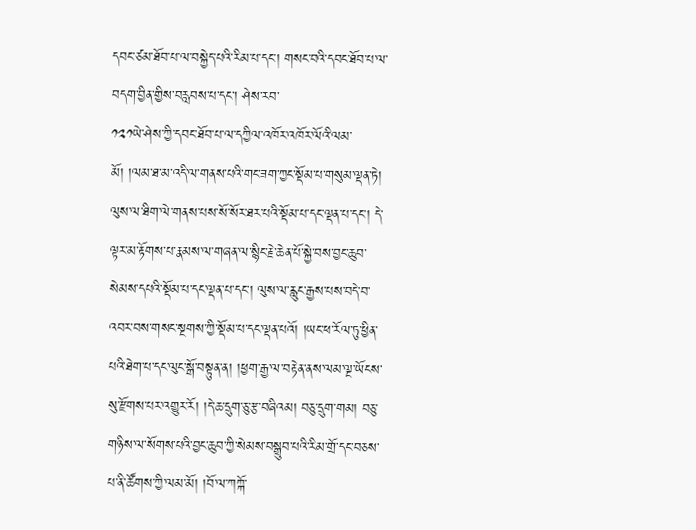དབང་ཙམ་ཐོབ་པ་ལ་བསྐྱེད་པའི་རིམ་པ་དང་། གསང་བའི་དབང་ཐོབ་པ་ལ་བདག་བྱིན་གྱིས་བརླབས་པ་དང་། ཤེས་རབ་
༡༢༡ཡེ་ཤེས་ཀྱི་དབང་ཐོབ་པ་ལ་དཀྱིལ་འཁོར་འཁོར་ལོའི་ལམ་མོ། །ལམ་ཐ་མ་འདི་ལ་གནས་པའི་གང་ཟག་ཀྱང་སྡོམ་པ་གསུམ་ལྡན་ཏེ། ལུས་ལ་ཐིག་ལེ་གནས་པས་སོ་སོར་ཐར་པའི་སྡོམ་པ་དང་ལྡན་པ་དང་། དེ་ལྟར་མ་རྟོགས་པ་རྣམས་ལ་གཞན་ལ་སྙིང་རྗེ་ཆེན་པོ་སྐྱེ་བས་བྱང་ཆུབ་སེམས་དཔའི་སྡོམ་པ་དང་ལྡན་པ་དང་། ལུས་ལ་རླུང་རྒྱས་པས་བདེ་བ་འབར་བས་གསང་སྔགས་ཀྱི་སྡོམ་པ་དང་ལྡན་པའོ། །ཡང་ཕ་རོལ་ཏུ་ཕྱིན་པའི་ཐེག་པ་དང་ལུང་སྒོ་བསྟུན་ན། །ཕྱག་རྒྱ་ལ་བརྟེན་ནས་ལམ་ལྔ་ཡོངས་སུ་རྫོགས་པར་འགྱུར་རོ། །དེ་ཆ་དྲུག་ཅུ་རྩ་བཞིའམ། བཅུ་དྲུག་གམ། བཅུ་གཉིས་ལ་སོགས་པའི་བྱང་ཆུབ་ཀྱི་སེམས་བསྒྲུབ་པའི་རིམ་གྲོ་དང་བཅས་པ་ནི་ཚོགས་ཀྱི་ལམ་མོ། །བོ་ལ་ཀཀྐོ་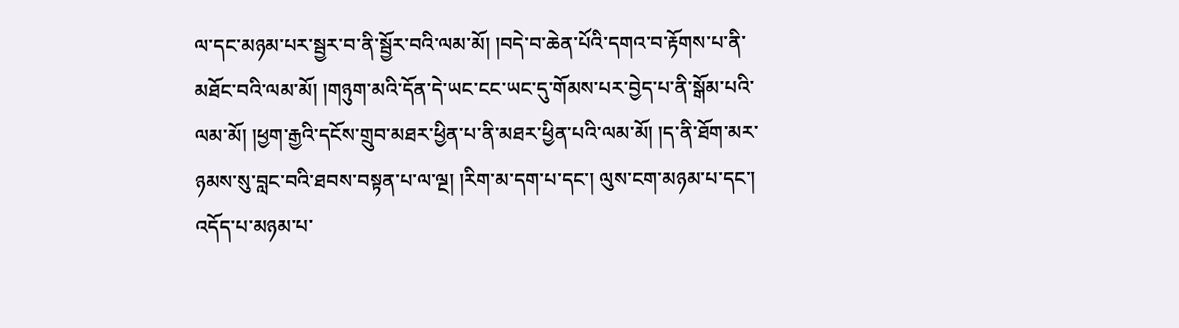ལ་དང་མཉམ་པར་སྦྱར་བ་ནི་སྦྱོར་བའི་ལམ་མོ། །བདེ་བ་ཆེན་པོའི་དགའ་བ་རྟོགས་པ་ནི་མཐོང་བའི་ལམ་མོ། །གཉུག་མའི་དོན་དེ་ཡང་ངང་ཡང་དུ་གོམས་པར་བྱེད་པ་ནི་སྒོམ་པའི་ལམ་མོ། །ཕྱག་རྒྱའི་དངོས་གྲུབ་མཐར་ཕྱིན་པ་ནི་མཐར་ཕྱིན་པའི་ལམ་མོ། །ད་ནི་ཐོག་མར་ཉམས་སུ་བླང་བའི་ཐབས་བསྟན་པ་ལ་ལྔ། །རིག་མ་དག་པ་དང་། ལུས་ངག་མཉམ་པ་དང་། འདོད་པ་མཉམ་པ་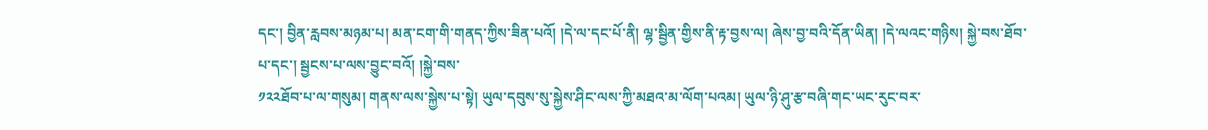དང་། བྱིན་རླབས་མཉམ་པ། མན་ངག་གི་གནད་ཀྱིས་ཟིན་པའོ། །དེ་ལ་དང་པོ་ནི། ལྷ་སྦྱིན་གྱིས་ནི་རྟ་བྱས་ལ། ཞེས་བྱ་བའི་དོན་ཡིན། །དེ་ལའང་གཉིས། སྐྱེ་བས་ཐོབ་པ་དང་། སྦྱངས་པ་ལས་བྱུང་བའོ། །སྐྱེ་བས་
༡༢༢ཐོབ་པ་ལ་གསུམ། གནས་ལས་སྐྱེས་པ་སྟེ། ཡུལ་དབུས་སུ་སྐྱེས་ཤིང་ལས་ཀྱི་མཐའ་མ་ལོག་པའམ། ཡུལ་ཉི་ཤུ་རྩ་བཞི་གང་ཡང་རུང་བར་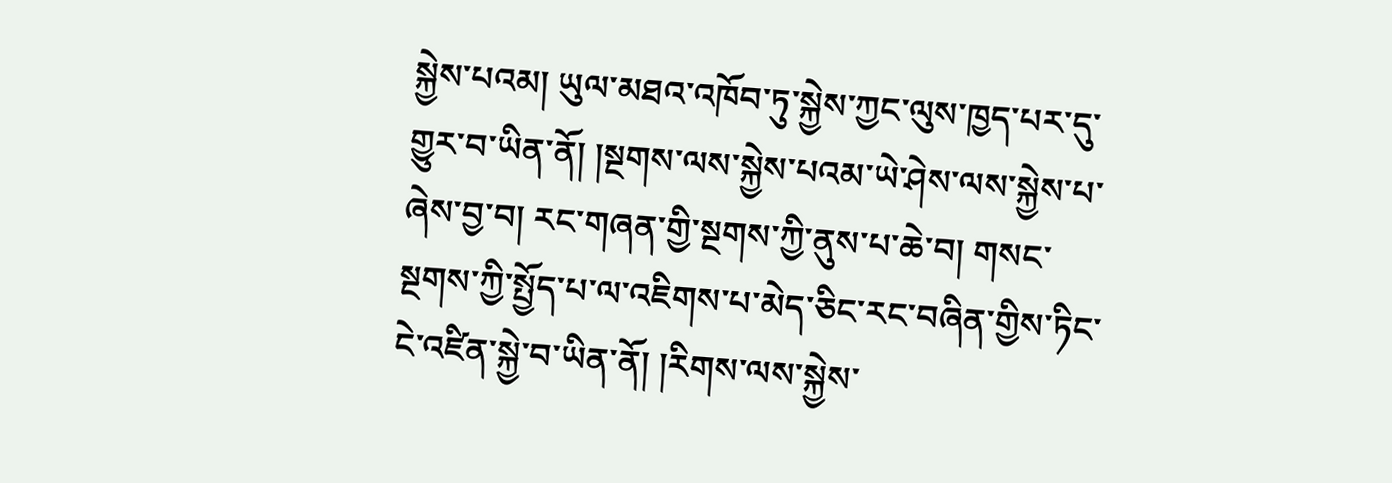སྐྱེས་པའམ། ཡུལ་མཐའ་འཁོབ་ཏུ་སྐྱེས་ཀྱང་ལུས་ཁྱད་པར་དུ་གྱུར་བ་ཡིན་ནོ། །སྔགས་ལས་སྐྱེས་པའམ་ཡེ་ཤེས་ལས་སྐྱེས་པ་ཞེས་བྱ་བ། རང་གཞན་གྱི་སྔགས་ཀྱི་ནུས་པ་ཆེ་བ། གསང་སྔགས་ཀྱི་སྤྱོད་པ་ལ་འཇིགས་པ་མེད་ཅིང་རང་བཞིན་གྱིས་ཏིང་ངེ་འཛིན་སྐྱེ་བ་ཡིན་ནོ། །རིགས་ལས་སྐྱེས་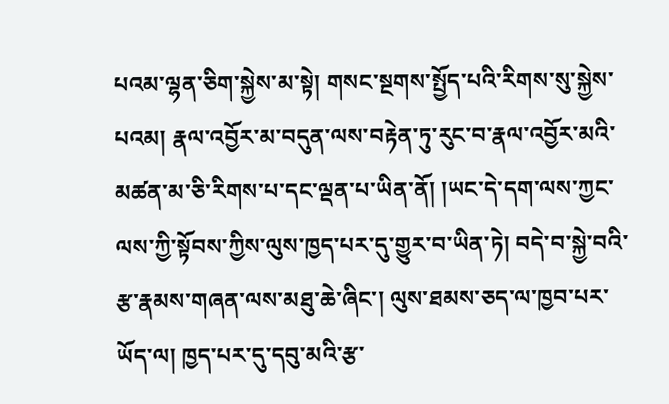པའམ་ལྷན་ཅིག་སྐྱེས་མ་སྟེ། གསང་སྔགས་སྤྱོད་པའི་རིགས་སུ་སྐྱེས་པའམ། རྣལ་འབྱོར་མ་བདུན་ལས་བརྟེན་ཏུ་རུང་བ་རྣལ་འབྱོར་མའི་མཚན་མ་ཅི་རིགས་པ་དང་ལྡན་པ་ཡིན་ནོ། །ཡང་དེ་དག་ལས་ཀྱང་ལས་ཀྱི་སྟོབས་ཀྱིས་ལུས་ཁྱད་པར་དུ་གྱུར་བ་ཡིན་ཏེ། བདེ་བ་སྐྱེ་བའི་རྩ་རྣམས་གཞན་ལས་མཐུ་ཆེ་ཞིང་། ལུས་ཐམས་ཅད་ལ་ཁྱབ་པར་ཡོད་ལ། ཁྱད་པར་དུ་དབུ་མའི་རྩ་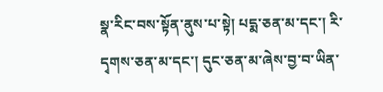སྣ་རིང་བས་སྟོན་ནུས་པ་སྟེ། པདྨ་ཅན་མ་དང་། རི་དྭགས་ཅན་མ་དང་། དུང་ཅན་མ་ཞེས་བྱ་བ་ཡིན་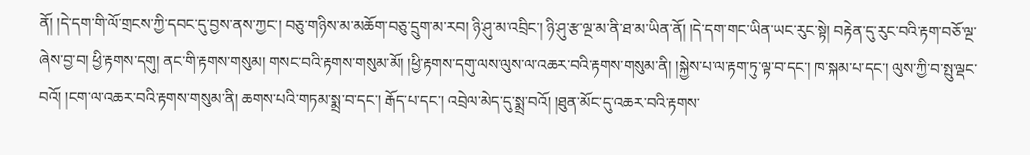ནོ། །དེ་དག་གི་ལོ་གྲངས་ཀྱི་དབང་དུ་བྱས་ནས་ཀྱང་། བཅུ་གཉིས་མ་མཆོག་བཅུ་དྲུག་མ་རབ། ཉི་ཤུ་མ་འབྲིང་། ཉི་ཤུ་རྩ་ལྔ་མ་ནི་ཐ་མ་ཡིན་ནོ། །དེ་དག་གང་ཡིན་ཡང་རུང་སྟེ། བརྟེན་དུ་རུང་བའི་རྟག་བཅོ་ལྔ་ཞེས་བྱ་བ། ཕྱི་རྟགས་དགུ། ནང་གི་རྟགས་གསུམ། གསང་བའི་རྟགས་གསུམ་མོ། །ཕྱི་རྟགས་དགུ་ལས་ལུས་ལ་འཆར་བའི་རྟགས་གསུམ་ནི། །སྐྱེས་པ་ལ་རྟག་ཏུ་ལྟ་བ་དང་། ཁ་སྐམ་པ་དང་། ལུས་ཀྱི་བ་སྤུ་ལྡང་བའོ། །ངག་ལ་འཆར་བའི་རྟགས་གསུམ་ནི། ཆགས་པའི་གཏམ་སྨྲ་བ་དང་། རྒོད་པ་དང་། འབྲེལ་མེད་དུ་སྨྲ་བའོ། །ཐུན་མོང་དུ་འཆར་བའི་རྟགས་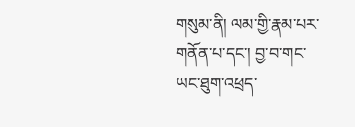གསུམ་ནི། ལམ་གྱི་རྣམ་པར་གནོན་པ་དང་། བྱ་བ་གང་ཡང་ཐུག་འཕྲད་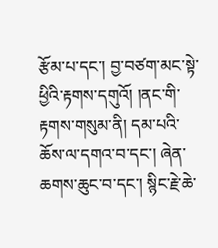རྩོམ་པ་དང་། བྱ་བཙག་མང་སྟེ་ཕྱིའི་རྟགས་དགུའོ། །ནང་གི་རྟགས་གསུམ་ནི། དམ་པའི་ཆོས་ལ་དགའ་བ་དང་། ཞེན་ཆགས་ཆུང་བ་དང་། སྙིང་རྗེ་ཆེ་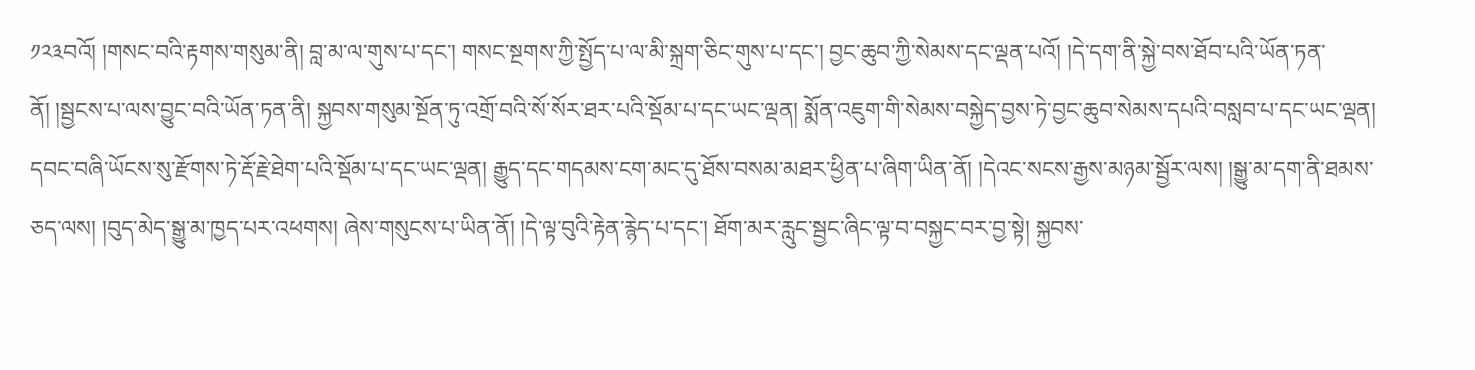༡༢༣བའོ། །གསང་བའི་རྟགས་གསུམ་ནི། བླ་མ་ལ་གུས་པ་དང་། གསང་སྔགས་ཀྱི་སྤྱོད་པ་ལ་མི་སྐྲག་ཅིང་གུས་པ་དང་། བྱང་ཆུབ་ཀྱི་སེམས་དང་ལྡན་པའོ། །དེ་དག་ནི་སྐྱེ་བས་ཐོབ་པའི་ཡོན་ཏན་ནོ། །སྦྱངས་པ་ལས་བྱུང་བའི་ཡོན་ཏན་ནི། སྐྱབས་གསུམ་སྔོན་ཏུ་འགྲོ་བའི་སོ་སོར་ཐར་པའི་སྡོམ་པ་དང་ཡང་ལྡན། སྨོན་འཇུག་གི་སེམས་བསྐྱེད་བྱས་ཏེ་བྱང་ཆུབ་སེམས་དཔའི་བསླབ་པ་དང་ཡང་ལྡན། དབང་བཞི་ཡོངས་སུ་རྫོགས་ཏེ་རྡོ་རྗེ་ཐེག་པའི་སྡོམ་པ་དང་ཡང་ལྡན། རྒྱུད་དང་གདམས་ངག་མང་དུ་ཐོས་བསམ་མཐར་ཕྱིན་པ་ཞིག་ཡིན་ནོ། །དེའང་སངས་རྒྱས་མཉམ་སྦྱོར་ལས། །སྒྱུ་མ་དག་ནི་ཐམས་ཅད་ལས། །བུད་མེད་སྒྱུ་མ་ཁྱད་པར་འཕགས། ཞེས་གསུངས་པ་ཡིན་ནོ། །དེ་ལྟ་བུའི་རྟེན་རྙེད་པ་དང་། ཐོག་མར་རླུང་སྦྱང་ཞིང་ལྟ་བ་བསྐྱང་བར་བྱ་སྟེ། སྐྱབས་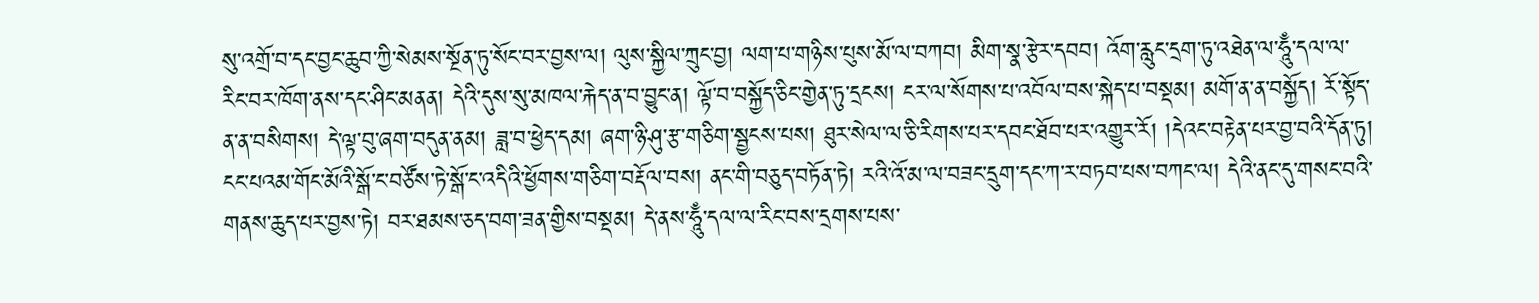སུ་འགྲོ་བ་དང་བྱང་ཆུབ་ཀྱི་སེམས་སྔོན་ཏུ་སོང་བར་བྱས་ལ། ལུས་སྐྱིལ་ཀྲུང་བྱ། ལག་པ་གཉིས་པུས་མོ་ལ་བཀབ། མིག་སྣ་རྩེར་དབབ། འོག་རླུང་དྲག་ཏུ་འཐེན་ལ་ཧཱུྃ་དལ་ལ་རིང་བར་ཁོག་ནས་དང་ཤིང་མནན། དེའི་དུས་སུ་མཁལ་རྐེད་ན་བ་བྱུང་ན། ལྟོ་བ་བསྐྱོད་ཅིང་གྱེན་ཏུ་དྲངས། ངར་ལ་སོགས་པ་འབོལ་བས་སྐེད་པ་བསྡམ། མགོ་ན་ན་བསྐྱོད། རོ་སྟོད་ན་ན་བསིགས། དེ་ལྟ་བུ་ཞག་བདུན་ནམ། ཟླ་བ་ཕྱེད་དམ། ཞག་ཉི་ཤུ་རྩ་གཅིག་སྦྱངས་པས། ཐུར་སེལ་ལ་ཅི་རིགས་པར་དབང་ཐོབ་པར་འགྱུར་རོ། །དེའང་བརྟེན་པར་བྱ་བའི་དོན་ཏུ། ངང་པའམ་གོང་མོའི་སྒོ་ང་བཙོས་ཏེ་སྒོ་ང་འདིའི་ཕྱོགས་གཅིག་བརྡོལ་བས། ནང་གི་བཅུད་བཏོན་ཏེ། རའི་འོ་མ་ལ་བཟང་དྲུག་དང་ཀ་ར་བཏབ་པས་བཀང་ལ། དེའི་ནང་དུ་གསང་བའི་གནས་ཆུད་པར་བྱས་ཏེ། བར་ཐམས་ཅད་བག་ཟན་གྱིས་བསྡམ། དེ་ནས་ཧཱུྃ་དལ་ལ་རིང་བས་དྲགས་པས་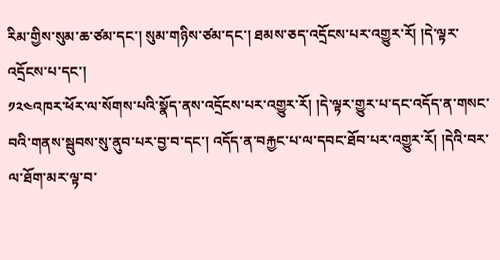རིམ་གྱིས་སུམ་ཆ་ཙམ་དང་། སུམ་གཉིས་ཙམ་དང་། ཐམས་ཅད་འདྲོངས་པར་འགྱུར་རོ། །དེ་ལྟར་འདྲོངས་པ་དང་།
༡༢༤འཁར་ཕོར་ལ་སོགས་པའི་སྣོད་ནས་འདྲོངས་པར་འགྱུར་རོ། །དེ་ལྟར་གྱུར་པ་དང་འདོད་ན་གསང་བའི་གནས་སྦུབས་སུ་ནུབ་པར་བྱ་བ་དང་། འདོད་ན་བརྐྱང་པ་ལ་དབང་ཐོབ་པར་འགྱུར་རོ། །དེའི་བར་ལ་ཐོག་མར་ལྟ་བ་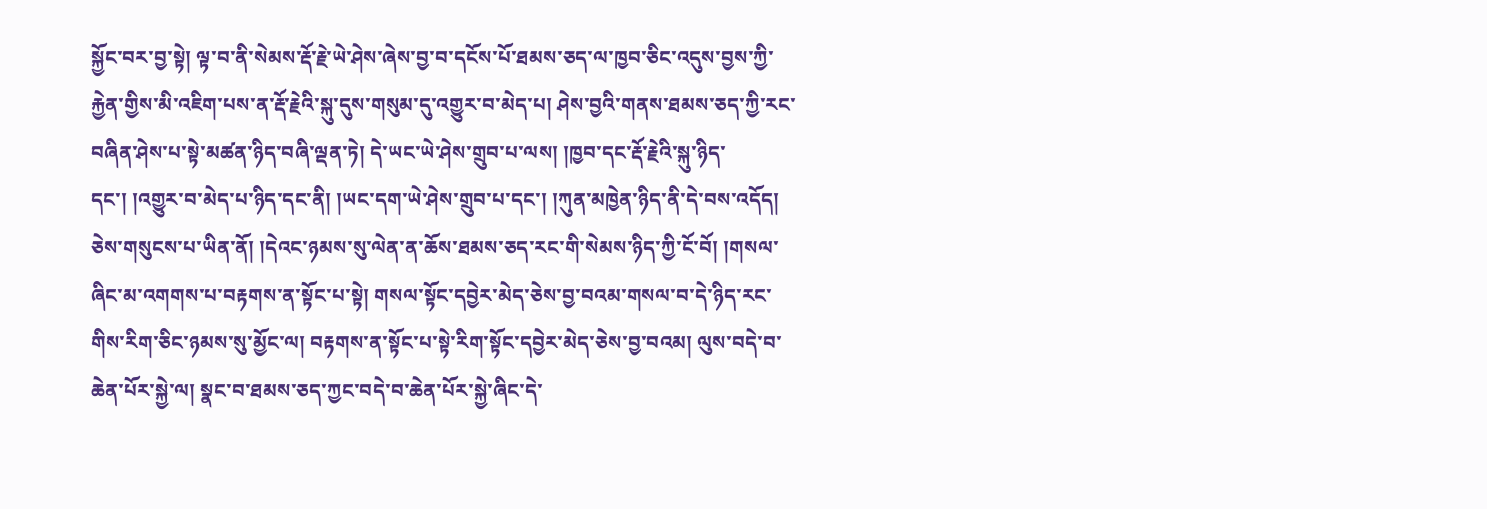སྐྱོང་བར་བྱ་སྟེ། ལྟ་བ་ནི་སེམས་རྡོ་རྗེ་ཡེ་ཤེས་ཞེས་བྱ་བ་དངོས་པོ་ཐམས་ཅད་ལ་ཁྱབ་ཅིང་འདུས་བྱས་ཀྱི་རྐྱེན་གྱིས་མི་འཇིག་པས་ན་རྡོ་རྗེའི་སྐུ་དུས་གསུམ་དུ་འགྱུར་བ་མེད་པ། ཤེས་བྱའི་གནས་ཐམས་ཅད་ཀྱི་རང་བཞིན་ཤེས་པ་སྟེ་མཚན་ཉིད་བཞི་ལྡན་ཏེ། དེ་ཡང་ཡེ་ཤེས་གྲུབ་པ་ལས། །ཁྱབ་དང་རྡོ་རྗེའི་སྐུ་ཉིད་དང་། །འགྱུར་བ་མེད་པ་ཉིད་དང་ནི། །ཡང་དག་ཡེ་ཤེས་གྲུབ་པ་དང་། །ཀུན་མཁྱེན་ཉིད་ནི་དེ་བས་འདོད། ཅེས་གསུངས་པ་ཡིན་ནོ། །དེའང་ཉམས་སུ་ལེན་ན་ཆོས་ཐམས་ཅད་རང་གི་སེམས་ཉིད་ཀྱི་ངོ་བོ། །གསལ་ཞིང་མ་འགགས་པ་བརྟགས་ན་སྟོང་པ་སྟེ། གསལ་སྟོང་དབྱེར་མེད་ཅེས་བྱ་བའམ་གསལ་བ་དེ་ཉིད་རང་གིས་རིག་ཅིང་ཉམས་སུ་མྱོང་ལ། བརྟགས་ན་སྟོང་པ་སྟེ་རིག་སྟོང་དབྱེར་མེད་ཅེས་བྱ་བའམ། ལུས་བདེ་བ་ཆེན་པོར་སྐྱེ་ལ། སྣང་བ་ཐམས་ཅད་ཀྱང་བདེ་བ་ཆེན་པོར་སྐྱེ་ཞིང་དེ་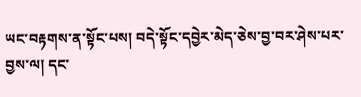ཡང་བརྟགས་ན་སྟོང་པས། བདེ་སྟོང་དབྱེར་མེད་ཅེས་བྱ་བར་ཤེས་པར་བྱས་ལ། དང་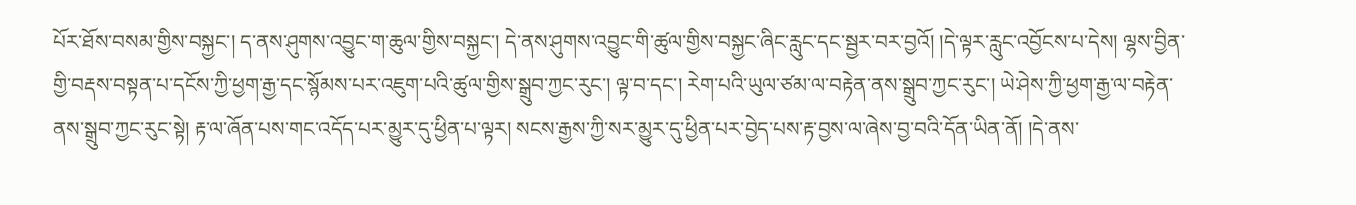པོར་ཐོས་བསམ་གྱིས་བསྐྱང་། ད་ནས་ཤུགས་འབྱུང་ག་ཆུལ་གྱིས་བསྐྱང་། དེ་ནས་ཤུགས་འབྱུང་གི་ཚུལ་གྱིས་བསྐྱང་ཞིང་རླུང་དང་སྦྱར་བར་བྱའོ། །དེ་ལྟར་རླུང་འབྱོངས་པ་དེས། ལྷས་བྱིན་གྱི་བརྡས་བསྟན་པ་དངོས་ཀྱི་ཕྱག་རྒྱ་དང་སྙོམས་པར་འཇུག་པའི་ཚུལ་གྱིས་སྒྲུབ་ཀྱང་རུང་། ལྟ་བ་དང་། རེག་པའི་ཡུལ་ཙམ་ལ་བརྟེན་ནས་སྒྲུབ་ཀྱང་རུང་། ཡེ་ཤེས་ཀྱི་ཕྱག་རྒྱ་ལ་བརྟེན་ནས་སྒྲུབ་ཀྱང་རུང་སྟེ། རྟ་ལ་ཞོན་པས་གང་འདོད་པར་མྱུར་དུ་ཕྱིན་པ་ལྟར། སངས་རྒྱས་ཀྱི་སར་མྱུར་དུ་ཕྱིན་པར་བྱེད་པས་རྟ་བྱས་ལ་ཞེས་བྱ་བའི་དོན་ཡིན་ནོ། །དེ་ནས་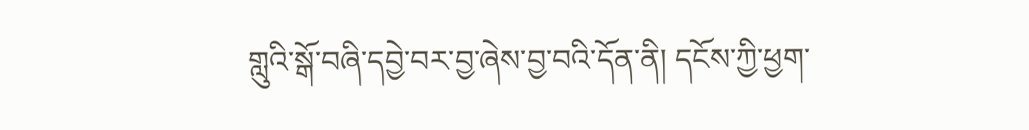གླུའི་སྒོ་བཞི་དབྱེ་བར་བྱ་ཞེས་བྱ་བའི་དོན་ནི། དངོས་ཀྱི་ཕྱག་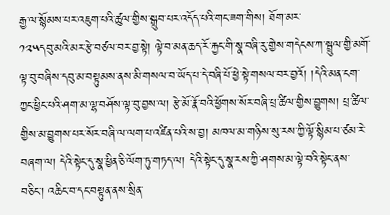རྒྱ་ལ་སྙོམས་པར་འཇུག་པའི་ཚུལ་གྱིས་སྒྲུབ་པར་འདོད་པའི་གང་ཟག་གིས། ཐོག་མར་
༡༢༥དབུ་མའི་མར་རྩེ་བཙལ་བར་བྱ་སྟེ། ལྟེ་བ་མན་ཆད་རོ་རྐྱང་གི་སྣ་བཞི་རུ་གྱེས་གདེངས་ཀ་སྦྲུལ་གྱི་མགོ་ལྟ་བུ་བཞིས་དབུ་མ་བསྟུམས་ནས་མི་གསལ་བ་ཡོད་པ་དེ་བཞི་པོ་ཕྱེ་སྟེ་གསལ་བར་བྱའོ། །དེའི་མན་ངག་ཀྱང་ཕྱིང་པའི་ཤག་མ་ལྷ་བཤོས་ལྟ་བུ་བྱས་ལ། རྩེ་མོ་རྣོ་བའི་ཕྱོགས་སོར་བཞི་པྲ་ཚིལ་གྱིས་བྱུགས། པྲ་ཚིལ་གྱིས་མ་བྱུགས་པར་སོར་བཞི་ལ་ལག་པ་འཛིན་པའི་ས་བྱ། མཁལ་མ་གཉིས་སུ་རས་ཀྱི་ལྟོ་སྙིམ་པ་ཙམ་རེ་བཞག་ལ། དེའི་སྟེང་དུ་སྣ་ཕྱིན་ཅི་ལོག་ཏུ་གཏད་ལ། དེའི་སྟེང་དུ་སྣ་རས་ཀྱི་ཤགས་མ་ལྟེ་བའི་སྟེང་ནས་བཅིང་། འཆིང་བ་དང་བསྟུན་ནས་སྲིན་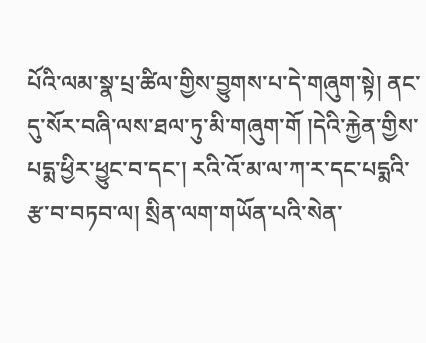པོའི་ལམ་སྣ་པྲ་ཚིལ་གྱིས་བྱུགས་པ་དེ་གཞུག་སྟེ། ནང་དུ་སོར་བཞི་ལས་ཐལ་ཏུ་མི་གཞུག་གོ །དེའི་རྐྱེན་གྱིས་པདྨ་ཕྱིར་ཕྱུང་བ་དང་། རའི་འོ་མ་ལ་ཀ་ར་དང་པདྨའི་རྩ་བ་བཏབ་ལ། སྲིན་ལག་གཡོན་པའི་སེན་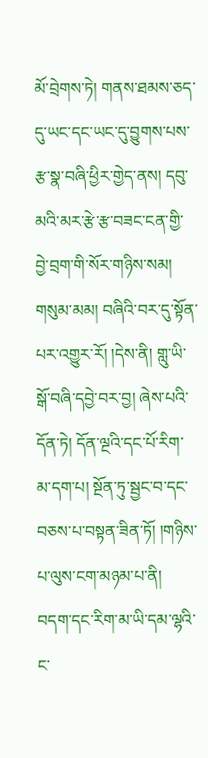མོ་བྲེགས་ཏེ། གནས་ཐམས་ཅད་དུ་ཡང་དང་ཡང་དུ་བྱུགས་པས་རྩ་སྣ་བཞི་ཕྱིར་གྱེད་ནས། དབུ་མའི་མར་རྩེ་རྩ་བཟང་ངན་གྱི་བྱེ་བྲག་གི་སོར་གཉིས་སམ། གསུམ་མམ། བཞིའི་བར་དུ་སྟོན་པར་འགྱུར་རོ། །དེས་ནི། གླུ་ཡི་སྒོ་བཞི་དབྱེ་བར་བྱ། ཞེས་པའི་དོན་ཏེ། དོན་ལྔའི་དང་པོ་རིག་མ་དག་པ། སྔོན་ཏུ་སྦྱང་བ་དང་བཅས་པ་བསྟན་ཟིན་ཏོ། །གཉིས་པ་ལུས་ངག་མཉམ་པ་ནི། བདག་དང་རིག་མ་ཡི་དམ་ལྷའི་ང་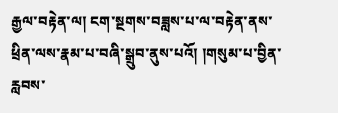རྒྱལ་བརྟེན་ལ། ངག་སྔགས་བཟླས་པ་ལ་བརྟེན་ནས་ཕྲིན་ལས་རྣམ་པ་བཞི་སྒྲུབ་ནུས་པའོ། །གསུམ་པ་བྱིན་རླབས་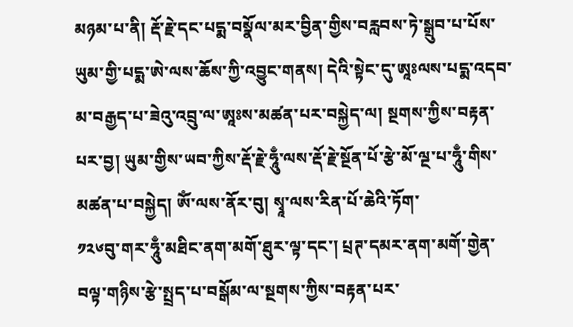མཉམ་པ་ནི། རྡོ་རྗེ་དང་པདྨ་བསྣོལ་མར་བྱིན་གྱིས་བརླབས་ཏེ་སྒྲུབ་པ་པོས་ཡུམ་གྱི་པདྨ་ཨེ་ལས་ཆོས་ཀྱི་འབྱུང་གནས། དེའི་སྟེང་དུ་ཨཱཿལས་པདྨ་འདབ་མ་བརྒྱད་པ་ཟེའུ་འབྲུ་ལ་ཨཱཿས་མཚན་པར་བསྐྱེད་ལ། སྔགས་ཀྱིས་བརྟན་པར་བྱ། ཡུམ་གྱིས་ཡབ་ཀྱིས་རྡོ་རྗེ་ཧཱུྃ་ལས་རྡོ་རྗེ་སྔོན་པོ་རྩེ་མོ་ལྔ་པ་ཧཱུྃ་གིས་མཚན་པ་བསྐྱེད། ༀ་ལས་ནོར་བུ། སྭཱ་ལས་རིན་པོ་ཆེའི་ཏོག་
༡༢༦བུ་གར་ཧཱུྃ་མཐིང་ནག་མགོ་ཐུར་ལྟ་དང་། པྲཊ་དམར་ནག་མགོ་གྱེན་བལྟ་གཉིས་རྩེ་སྤྲད་པ་བསྒོམ་ལ་སྔགས་ཀྱིས་བརྟན་པར་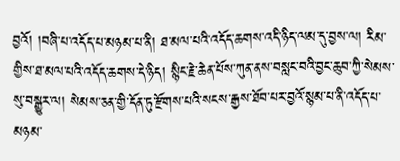བྱའོ། །བཞི་པ་འདོད་པ་མཉམ་པ་ནི། ཐ་མལ་པའི་འདོད་ཆགས་འདི་ཉིད་ལམ་དུ་བྱས་ལ། རིམ་གྱིས་ཐ་མལ་པའི་འདོད་ཆགས་དེ་ཉིད། སྙིང་རྗེ་ཆེན་པོས་ཀུན་ནས་བསླང་བའི་བྱང་ཆུབ་ཀྱི་སེམས་སུ་བསྒྱུར་ལ། སེམས་ཅན་གྱི་དོན་ཏུ་རྫོགས་པའི་སངས་རྒྱས་ཐོབ་པར་བྱའོ་སྙམ་པ་ནི་འདོད་པ་མཉམ་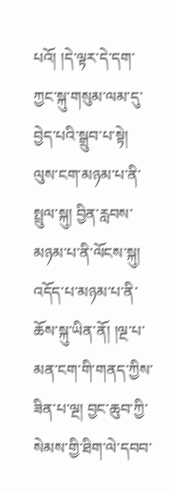པའོ། །དེ་ལྟར་དེ་དག་ཀྱང་སྐུ་གསུམ་ལམ་དུ་བྱེད་པའི་སྒྲུབ་པ་སྟེ། ལུས་ངག་མཉམ་པ་ནི་སྤྲུལ་སྐུ། བྱིན་རླབས་མཉམ་པ་ནི་ལོངས་སྐུ། འདོད་པ་མཉམ་པ་ནི་ཆོས་སྐུ་ཡིན་ནོ། །ལྔ་པ་མན་ངག་གི་གནད་ཀྱིས་ཟིན་པ་ལྔ། བྱང་ཆུབ་ཀྱི་སེམས་གྱི་ཐིག་ལེ་དབབ་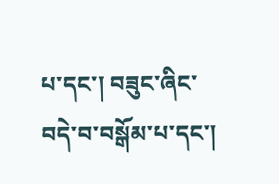པ་དང་། བཟུང་ཞིང་བདེ་བ་བསྒོམ་པ་དང་།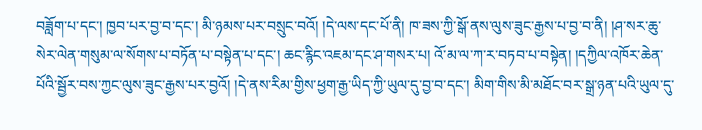བཟློག་པ་དང་། ཁྱབ་པར་བྱ་བ་དང་། མི་ཉམས་པར་བསྲུང་བའོ། །དེ་ལས་དང་པོ་ནི། ཁ་ཟས་ཀྱི་སྒོ་ནས་ལུས་ཟུང་རྒྱས་པ་བྱ་བ་ནི། །ཤ་སར་ཆུ་སེར་ལེན་གསུམ་ལ་སོགས་པ་བཏོན་པ་བསྟེན་པ་དང་། ཆང་རྙིང་འཇམ་དང་ཤ་གསར་པ། འོ་མ་ལ་ཀ་ར་བཏབ་པ་བསྟེན། །དཀྱིལ་འཁོར་ཆེན་པོའི་སྦྱོར་བས་ཀྱང་ལུས་ཟུང་རྒྱས་པར་བྱའོ། །དེ་ནས་རིམ་གྱིས་ཕྱག་རྒྱ་ཡིད་ཀྱི་ཡུལ་དུ་བྱ་བ་དང་། མིག་གིས་མི་མཐོང་བར་སྒྲ་ཉན་པའི་ཡུལ་དུ་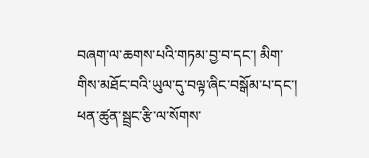བཞག་ལ་ཆགས་པའི་གཏམ་བྱ་བ་དང་། མིག་གིས་མཐོང་བའི་ཡུལ་དུ་བལྟ་ཞིང་བསྒོམ་པ་དང་། ཕན་ཚུན་སྦྲང་རྩི་ལ་སོགས་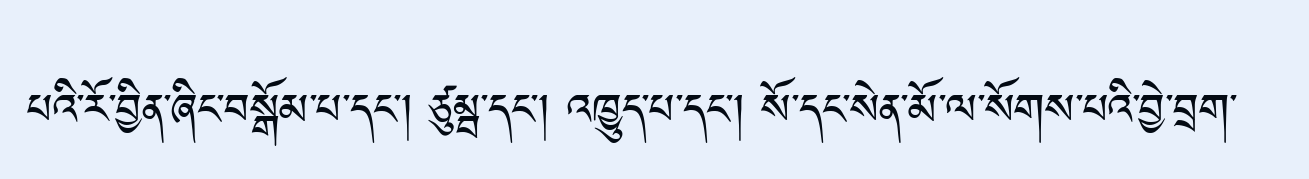པའི་རོ་བྱིན་ཞིང་བསྒོམ་པ་དང་། ཙུམྦ་དང་། འཁྱུད་པ་དང་། སོ་དང་སེན་མོ་ལ་སོགས་པའི་བྱེ་བྲག་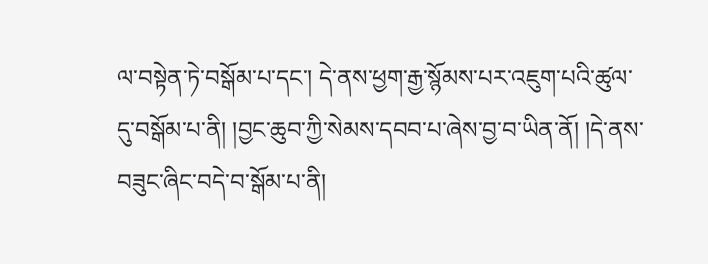ལ་བསྟེན་ཏེ་བསྒོམ་པ་དང་། དེ་ནས་ཕྱག་རྒྱ་སྙོམས་པར་འཇུག་པའི་ཚུལ་དུ་བསྒོམ་པ་ནི། །བྱང་ཆུབ་ཀྱི་སེམས་དབབ་པ་ཞེས་བྱ་བ་ཡིན་ནོ། །དེ་ནས་བཟུང་ཞིང་བདེ་བ་སྒོམ་པ་ནི།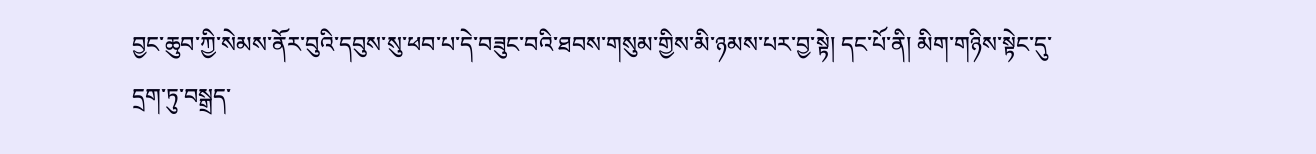བྱང་ཆུབ་ཀྱི་སེམས་ནོར་བུའི་དབུས་སུ་ཕབ་པ་དེ་བཟུང་བའི་ཐབས་གསུམ་གྱིས་མི་ཉམས་པར་བྱ་སྟེ། དང་པོ་ནི། མིག་གཉིས་སྟེང་དུ་དྲག་ཏུ་བསྒྲད་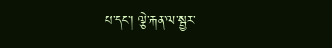པ་དང་། ལྕེ་རྐན་ལ་སྦྱར་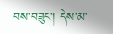བས་བཟུང་། དེས་མ་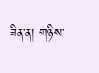ཟིན་ན། གཉིས་